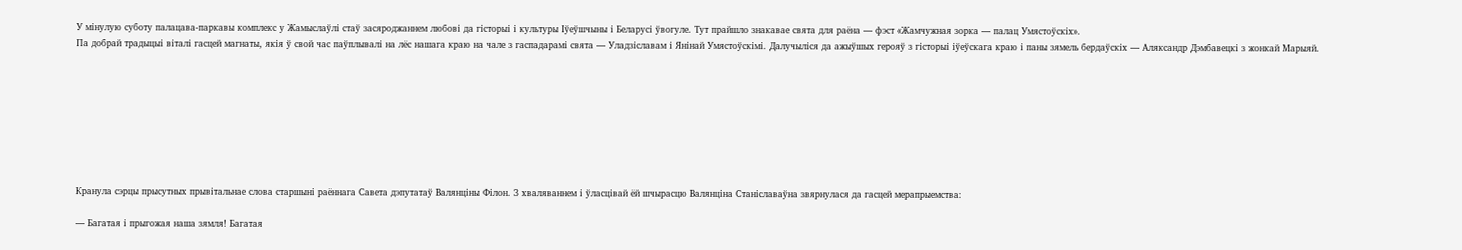У мінулую суботу палацава-паркавы комплекс у Жамыслаўлі стаў засяроджаннем любові да гісторыі і культуры Іўеўшчыны і Беларусі ўвогуле. Тут прайшло знакавае свята для раёна — фэст «Жамчужная зорка — палац Умястоўскіх».
Па добрай традыцыі віталі гасцей магнаты, якія ў свой час паўплывалі на лёс нашага краю на чале з гаспадарамі свята — Уладзіславам і Янінай Умястоўскімі. Далучыліся да ажыўшых герояў з гісторыі іўеўскага краю і паны зямель бердаўскіх — Аляксандр Дэмбавецкі з жонкай Марыяй.








Кранула сэрцы прысутных прывітальнае слова старшыні раённага Савета дэпутатаў Валянціны Філон. З хваляваннем і ўласцівай ёй шчырасцю Валянціна Станіславаўна звярнулася да гасцей мерапрыемства:

— Багатая і прыгожая наша зямля! Багатая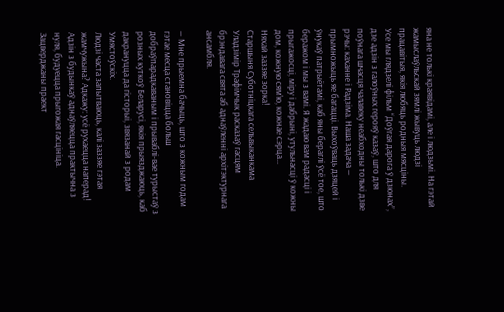яна не толькі краявідамі, але і людзьмі. На гэтай жамыслаўльскай зямлі жывуць людзі працавітыя, якія любяць родныя мясціны.
Усе мы глядзелі фільм “Доўгая дарога ў дзюнах”, дзе адзін з галоўных герояў казаў, што для поўнага шчасця чалавеку неабходны толькі дзве рэчы: каханне і Радзіма. Наша задача — прымножыць яе багацці. Выхоўваць дзяцей і ўнукаў патрыётамі, каб яны бераглі ўсё тое, што беражом і мы з вамі. Я жадаю вам радасці і прыгажосці, міру і дабрыні, утульнасці ў кожны дом, кожную сям’ю, кожнае сэрца…
Няхай заззяе зорка!
Старшыня Суботніцкага сельвыканкама Уладзімір Трафімчык расказаў гасцям брэндавага свята аб аднаўленні архітэктурнага ансамбля.

— Мне прыемна бачыць, што з кожным годам гэтае месца становіцца больш добраўпарадкаваным і прываблі-вае турыстаў з розных куткоў Беларусі, якія прыязджаюць, каб дакрануцца да гісторыі, звязанай з родам Умястоўскіх.
Людзі часта запытваюць, калі заззяе гэтая жамчужына? Адкажу: усё рухаецца наперад! Адзін з будынкаў аднаўляецца практычна з нуля, будуецца прыгожая гасцініца. Зацверджаны праект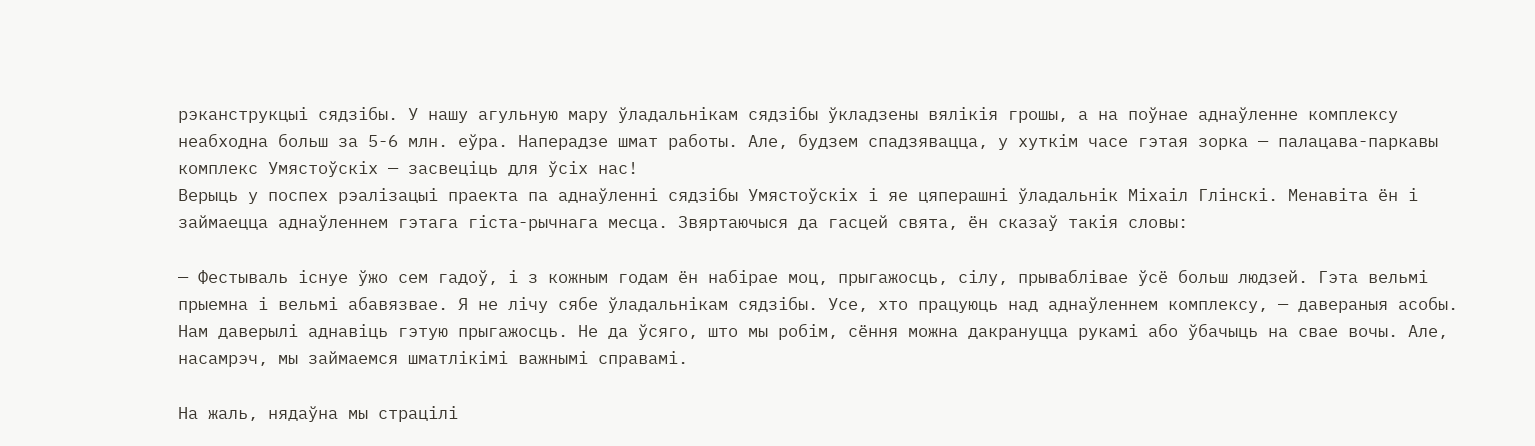рэканструкцыі сядзібы. У нашу агульную мару ўладальнікам сядзібы ўкладзены вялікія грошы, а на поўнае аднаўленне комплексу неабходна больш за 5-6 млн. еўра. Наперадзе шмат работы. Але, будзем спадзявацца, у хуткім часе гэтая зорка — палацава-паркавы комплекс Умястоўскіх — засвеціць для ўсіх нас!
Верыць у поспех рэалізацыі праекта па аднаўленні сядзібы Умястоўскіх і яе цяперашні ўладальнік Міхаіл Глінскі. Менавіта ён і займаецца аднаўленнем гэтага гіста-рычнага месца. Звяртаючыся да гасцей свята, ён сказаў такія словы:

— Фестываль існуе ўжо сем гадоў, і з кожным годам ён набірае моц, прыгажосць, сілу, прываблівае ўсё больш людзей. Гэта вельмі прыемна і вельмі абавязвае. Я не лічу сябе ўладальнікам сядзібы. Усе, хто працуюць над аднаўленнем комплексу, — давераныя асобы. Нам даверылі аднавіць гэтую прыгажосць. Не да ўсяго, што мы робім, сёння можна дакрануцца рукамі або ўбачыць на свае вочы. Але, насамрэч, мы займаемся шматлікімі важнымі справамі.

На жаль, нядаўна мы страцілі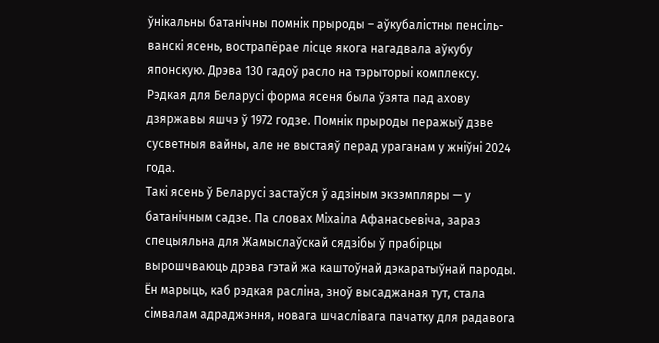ўнікальны батанічны помнік прыроды – аўкубалістны пенсіль-ванскі ясень, вострапёрае лісце якога нагадвала аўкубу японскую. Дрэва 130 гадоў расло на тэрыторыі комплексу. Рэдкая для Беларусі форма ясеня была ўзята пад ахову дзяржавы яшчэ ў 1972 годзе. Помнік прыроды перажыў дзве сусветныя вайны, але не выстаяў перад ураганам у жніўні 2024 года.
Такі ясень ў Беларусі застаўся ў адзіным экзэмпляры — у батанічным садзе. Па словах Міхаіла Афанасьевіча, зараз спецыяльна для Жамыслаўскай сядзібы ў прабірцы вырошчваюць дрэва гэтай жа каштоўнай дэкаратыўнай пароды. Ён марыць, каб рэдкая расліна, зноў высаджаная тут, стала сімвалам адраджэння, новага шчаслівага пачатку для радавога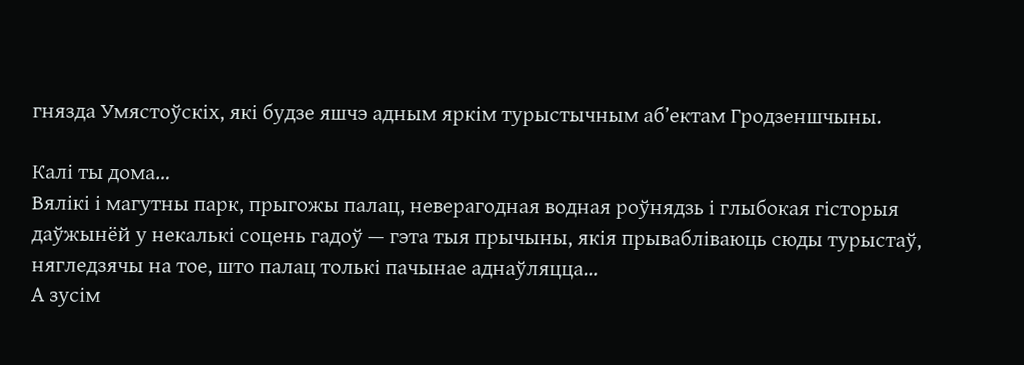гнязда Умястоўскіх, які будзе яшчэ адным яркім турыстычным аб’ектам Гродзеншчыны.

Калі ты дома…
Вялікі і магутны парк, прыгожы палац, неверагодная водная роўнядзь і глыбокая гісторыя даўжынёй у некалькі соцень гадоў — гэта тыя прычыны, якія прывабліваюць сюды турыстаў, нягледзячы на тое, што палац толькі пачынае аднаўляцца…
А зусім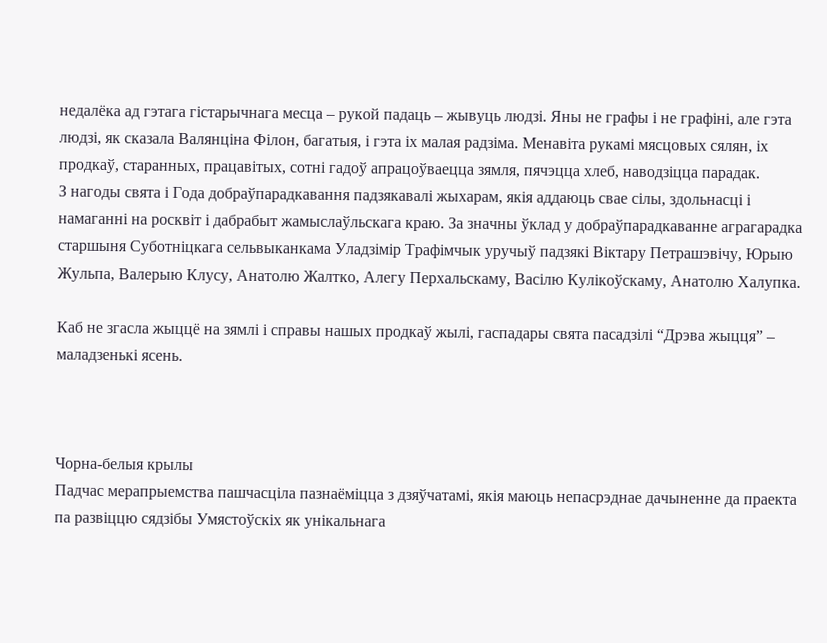недалёка ад гэтага гістарычнага месца – рукой падаць – жывуць людзі. Яны не графы і не графіні, але гэта людзі, як сказала Валянціна Філон, багатыя, і гэта іх малая радзіма. Менавіта рукамі мясцовых сялян, іх продкаў, старанных, працавітых, сотні гадоў апрацоўваецца зямля, пячэцца хлеб, наводзіцца парадак.
З нагоды свята і Года добраўпарадкавання падзякавалі жыхарам, якія аддаюць свае сілы, здольнасці і намаганні на росквіт і дабрабыт жамыслаўльскага краю. За значны ўклад у добраўпарадкаванне аграгарадка старшыня Суботніцкага сельвыканкама Уладзімір Трафімчык уручыў падзякі Віктару Петрашэвічу, Юрыю Жульпа, Валерыю Клусу, Анатолю Жалтко, Алегу Перхальскаму, Васілю Кулікоўскаму, Анатолю Халупка.

Каб не згасла жыццё на зямлі і справы нашых продкаў жылі, гаспадары свята пасадзілі “Дрэва жыцця” – маладзенькі ясень.



Чорна-белыя крылы
Падчас мерапрыемства пашчасціла пазнаёміцца з дзяўчатамі, якія маюць непасрэднае дачыненне да праекта па развіццю сядзібы Умястоўскіх як унікальнага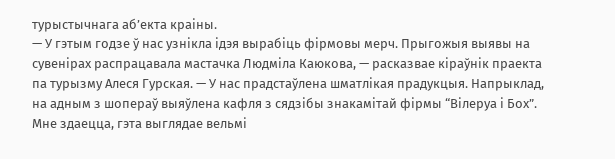турыстычнага аб’екта краіны.
— У гэтым годзе ў нас узнікла ідэя вырабіць фірмовы мерч. Прыгожыя выявы на сувенірах распрацавала мастачка Людміла Каюкова, — расказвае кіраўнік праекта па турызму Алеся Гурская. — У нас прадстаўлена шматлікая прадукцыя. Напрыклад, на адным з шопераў выяўлена кафля з сядзібы знакамітай фірмы “Вілеруа і Бох”. Мне здаецца, гэта выглядае вельмі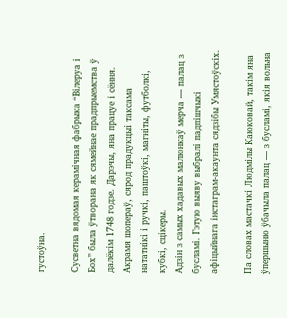густоўна.

Сусветна вядомая керамічная фабрыка “Вілеруа і Бох” была ўтворана як сямейнае прадпрыемства ў далёкім 1748 годзе. Дарэчы, яна працуе і сёння.
Акрамя шопераў, сярод прадукцыі таксама нататнікі і ручкі, паштоўкі, магніты, футболкі, кубкі, сцікеры.
Адзін з самых хадавых малюнкаў мерча — палац з бусламі. Гэтую выяву выбралі падпішчыкі афіцыйнага інстаграм-акаунта сядзібы Умястоўскіх.

Па словах мастачкі Людмілы Каюковай, такім яна ўпершыню ўбачыла палац — з бусламі, якія вольна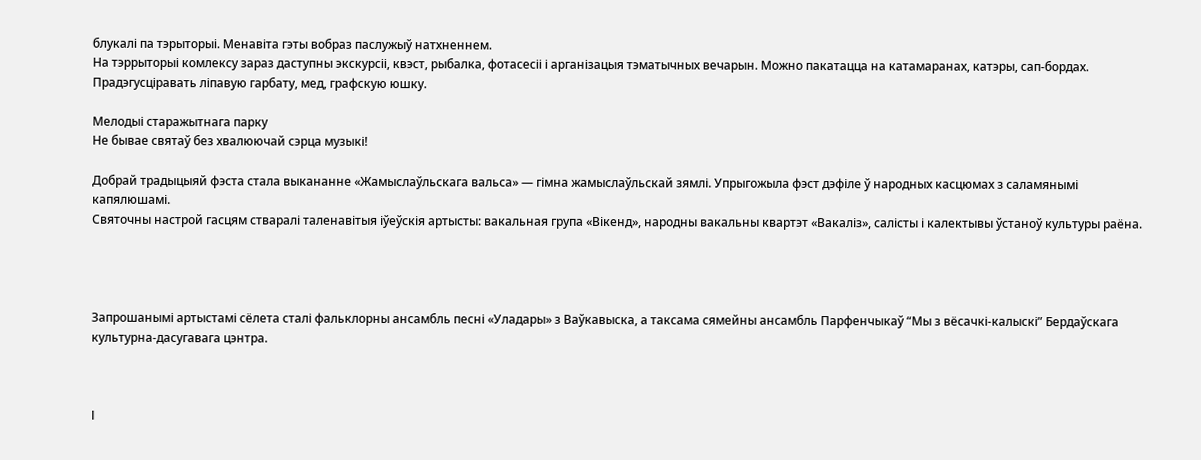блукалі па тэрыторыі. Менавіта гэты вобраз паслужыў натхненнем.
На тэррыторыі комлексу зараз даступны экскурсіі, квэст, рыбалка, фотасесіі і арганізацыя тэматычных вечарын. Можно пакатацца на катамаранах, катэры, сап-бордах. Прадэгусціравать ліпавую гарбату, мед, графскую юшку.

Мелодыі старажытнага парку
Не бывае святаў без хвалюючай сэрца музыкі!

Добрай традыцыяй фэста стала выкананне «Жамыслаўльскага вальса» — гімна жамыслаўльскай зямлі. Упрыгожыла фэст дэфіле ў народных касцюмах з саламянымі капялюшамі.
Святочны настрой гасцям стваралі таленавітыя іўеўскія артысты: вакальная група «Вікенд», народны вакальны квартэт «Вакаліз», салісты і калектывы ўстаноў культуры раёна.




Запрошанымі артыстамі сёлета сталі фальклорны ансамбль песні «Уладары» з Ваўкавыска, а таксама сямейны ансамбль Парфенчыкаў “Мы з вёсачкі-калыскі” Бердаўскага культурна-дасугавага цэнтра.



І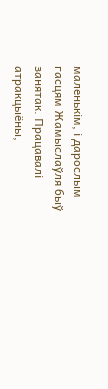маленькім, і дарослым гасцям Жамыслаўля быў занятак. Працавалі атракцыёны,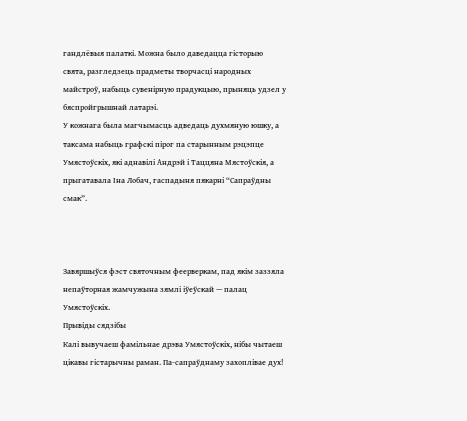гандлёвыя палаткі. Можна было даведацца гісторыю свята, разгледзець прадметы творчасці народных майстроў, набыць сувенірную прадукцыю, прыняць удзел у бяспройгрышнай латарэі.
У кожнага была магчымасць адведаць духмяную юшку, а таксама набыць графскі пірог па старынным рэцэпце Умястоўскіх, які аднавілі Андрэй і Таццяна Мястоўскія, а прыгатавала Іна Лобач, гаспадыня пякарні “Сапраўдны смак”.



Завяршыўся фэст святочным феерверкам, пад якім заззяла непаўторная жамчужына зямлі іўеўскай — палац Умястоўскіх.
Прывіды сядзібы
Калі вывучаеш фамільнае дрэва Умястоўскіх, нібы чытаеш цікавы гістарычны раман. Па-сапраўднаму захоплівае дух!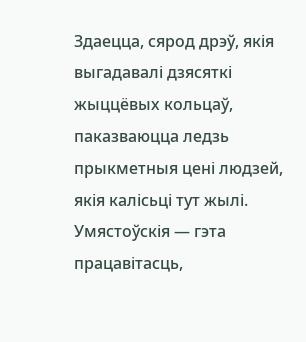Здаецца, сярод дрэў, якія выгадавалі дзясяткі жыццёвых кольцаў, паказваюцца ледзь прыкметныя цені людзей, якія калісьці тут жылі.
Умястоўскія — гэта працавітасць,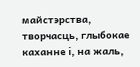майстэрства, творчасць, глыбокае каханне і, на жаль,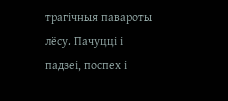трагічныя павароты лёсу. Пачуцці і падзеі, поспех і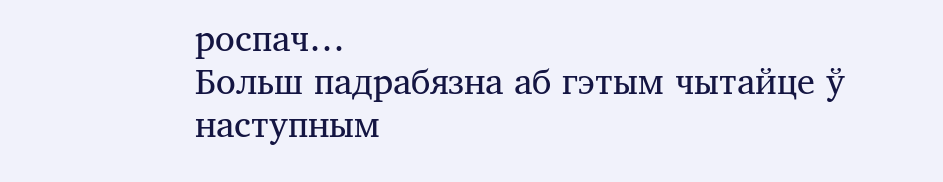роспач…
Больш падрабязна аб гэтым чытайце ў наступным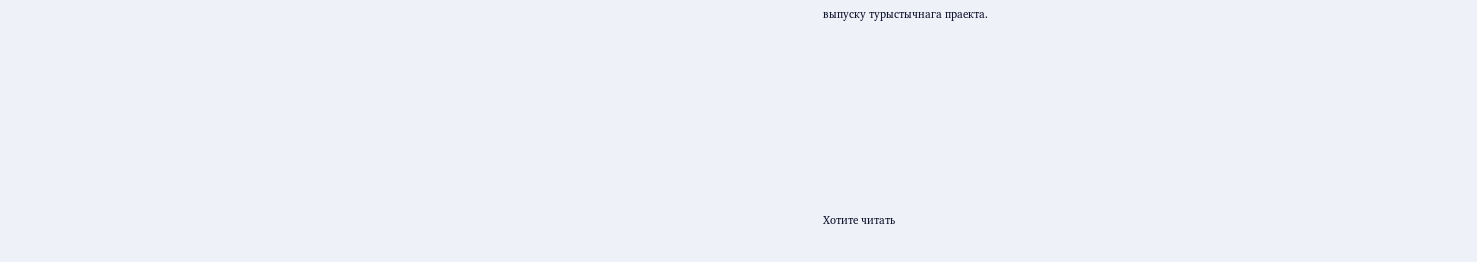выпуску турыстычнага праекта.








Хотите читать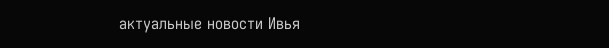актуальные новости Ивья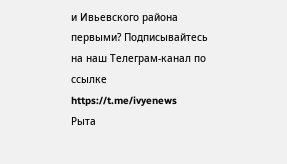и Ивьевского района первыми? Подписывайтесь на наш Телеграм-канал по ссылке https://t.me/ivyenews
Рыта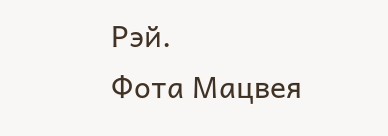Рэй.
Фота Мацвея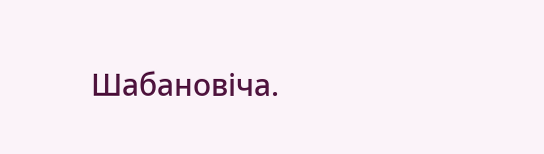Шабановіча.